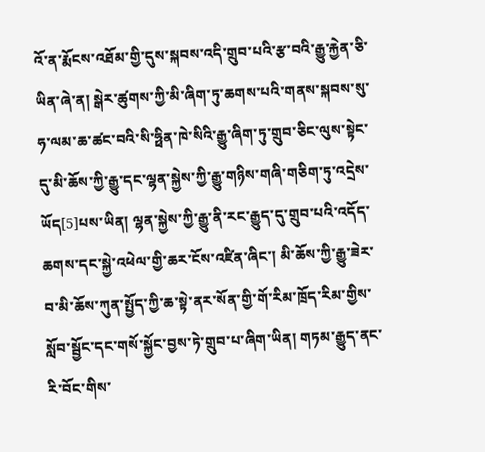འོ་ན་རྨོངས་འཐོམ་གྱི་དུས་སྐབས་འདི་གྲུབ་པའི་རྩ་བའི་རྒྱུ་རྐྱེན་ཅི་ཡིན་ཞེ་ན། སྒེར་ཚུགས་ཀྱི་མི་ཞིག་ཏུ་ཆགས་པའི་གནས་སྐབས་སུ་ཧ་ལམ་ཆ་ཚང་བའི་སི་ཧྥིན་ཁེ་སིའི་རྒྱུ་ཞིག་ཏུ་གྲུབ་ཅིང་ལུས་སྟེང་དུ་མི་ཆོས་ཀྱི་རྒྱུ་དང་ལྷན་སྐྱེས་ཀྱི་རྒྱུ་གཉིས་གཞི་གཅིག་ཏུ་འདྲེས་ཡོད[5]པས་ཡིན། ལྷན་སྐྱེས་ཀྱི་རྒྱུ་ནི་རང་རྒྱུད་དུ་གྲུབ་པའི་འདོད་ཆགས་དང་སྐྱེ་འཕེལ་གྱི་ཆར་ངོས་འཛིན་ཞིང་། མི་ཆོས་ཀྱི་རྒྱུ་ཟེར་བ་མི་ཆོས་ཀུན་སྤྱོད་ཀྱི་ཆ་སྟེ་ནར་སོན་གྱི་གོ་རིམ་ཁྲོད་རིམ་གྱིས་སློབ་སྦྱོང་དང་གསོ་སྐྱོང་བྱས་ཏེ་གྲུབ་པ་ཞིག་ཡིན། གཏམ་རྒྱུད་ནང་རི་བོང་གིས་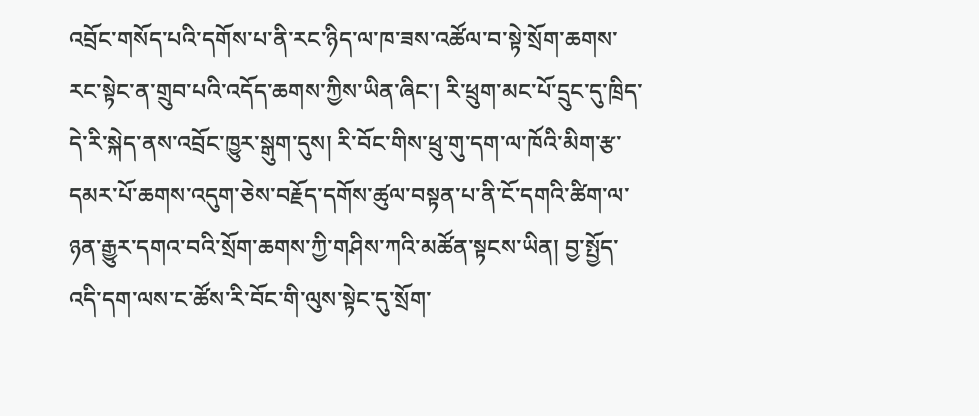འབྲོང་གསོད་པའི་དགོས་པ་ནི་རང་ཉིད་ལ་ཁ་ཟས་འཚོལ་བ་སྟེ་སྲོག་ཆགས་རང་སྟེང་ན་གྲུབ་པའི་འདོད་ཆགས་ཀྱིས་ཡིན་ཞིང་། རི་ཕྲུག་མང་པོ་དྲུང་དུ་ཁྲིད་དེ་རི་སྐེད་ནས་འབྲོང་ཁྱུར་སྒུག་དུས། རི་བོང་གིས་ཕྲུ་གུ་དག་ལ་ཁོའི་མིག་རྩ་དམར་པོ་ཆགས་འདུག་ཅེས་བརྗོད་དགོས་ཚུལ་བསྟན་པ་ནི་ངོ་དགའི་ཚིག་ལ་ཉན་རྒྱུར་དགའ་བའི་སྲོག་ཆགས་ཀྱི་གཤིས་ཀའི་མཚོན་སྟངས་ཡིན། བྱ་སྤྱོད་འདི་དག་ལས་ང་ཚོས་རི་བོང་གི་ལུས་སྟེང་དུ་སྲོག་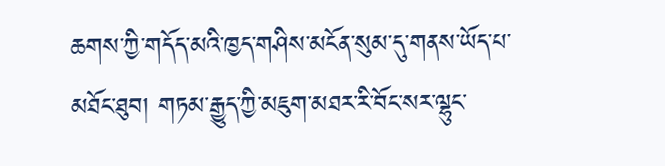ཆགས་ཀྱི་གདོད་མའི་ཁྱད་གཤིས་མངོན་སུམ་དུ་གནས་ཡོད་པ་མཐོང་ཐུབ། གཏམ་རྒྱུད་ཀྱི་མཇུག་མཐར་རི་བོང་སར་ལྷུང་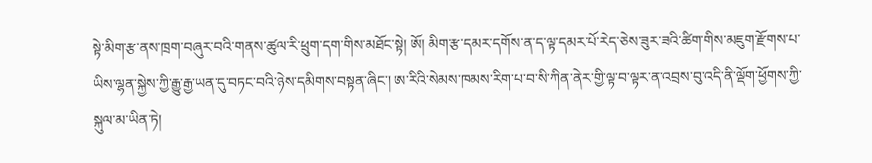སྟེ་མིག་རྩ་ནས་ཁྲག་བཞུར་བའི་གནས་ཚུལ་རི་ཕྲུག་དག་གིས་མཐོང་སྟེ། ཨོ། མིག་རྩ་དམར་དགོས་ན་ད་ལྟ་དམར་པོ་རེད་ཅེས་ཟུར་ཟའི་ཚིག་གིས་མཇུག་རྫོགས་པ་ཡིས་ལྷན་སྐྱེས་ཀྱི་རྒྱུ་རྒྱ་ཡན་དུ་བཏང་བའི་ཉེས་དམིགས་བསྟན་ཞིང་། ཨ་རིའི་སེམས་ཁམས་རིག་པ་བ་སི་ཀིན་ནེར་གྱི་ལྟ་བ་ལྟར་ན་འབྲས་བུ་འདི་ནི་ལྡོག་ཕྱོགས་ཀྱི་སྐུལ་མ་ཡིན་ཏེ།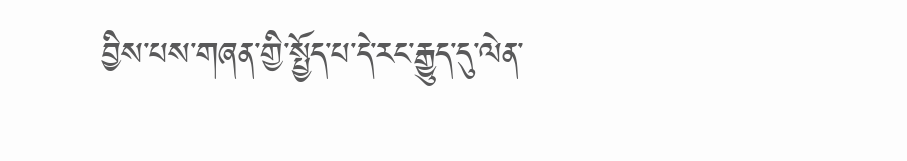བྱིས་པས་གཞན་གྱི་སྤྱོད་པ་དེ་རང་རྒྱུད་དུ་ལེན་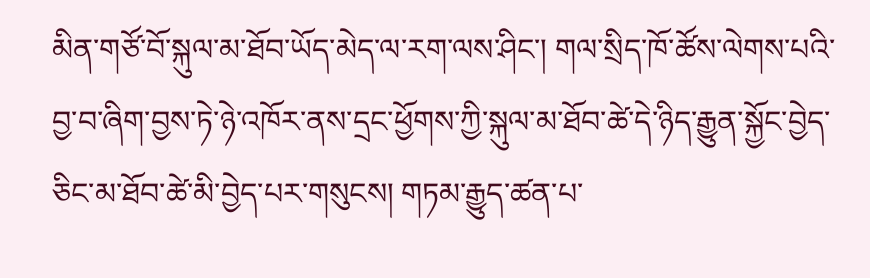མིན་གཙོ་བོ་སྐུལ་མ་ཐོབ་ཡོད་མེད་ལ་རག་ལས་ཤིང་། གལ་སྲིད་ཁོ་ཚོས་ལེགས་པའི་བྱ་བ་ཞིག་བྱས་ཏེ་ཉེ་འཁོར་ནས་དྲང་ཕྱོགས་ཀྱི་སྐུལ་མ་ཐོབ་ཚེ་དེ་ཉིད་རྒྱུན་སྐྱོང་བྱེད་ཅིང་མ་ཐོབ་ཚེ་མི་བྱེད་པར་གསུངས། གཏམ་རྒྱུད་ཚན་པ་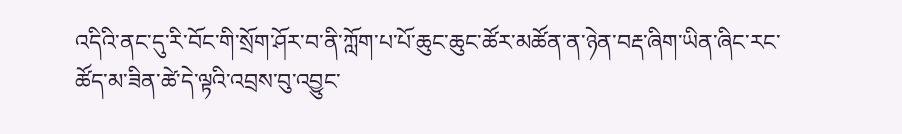འདིའི་ནང་དུ་རི་བོང་གི་སྲོག་ཤོར་བ་ནི་ཀློག་པ་པོ་ཆུང་ཆུང་ཚོར་མཚོན་ན་ཉེན་བརྡ་ཞིག་ཡིན་ཞིང་རང་ཚོད་མ་ཟིན་ཚེ་དེ་ལྟའི་འབྲས་བུ་འབྱུང་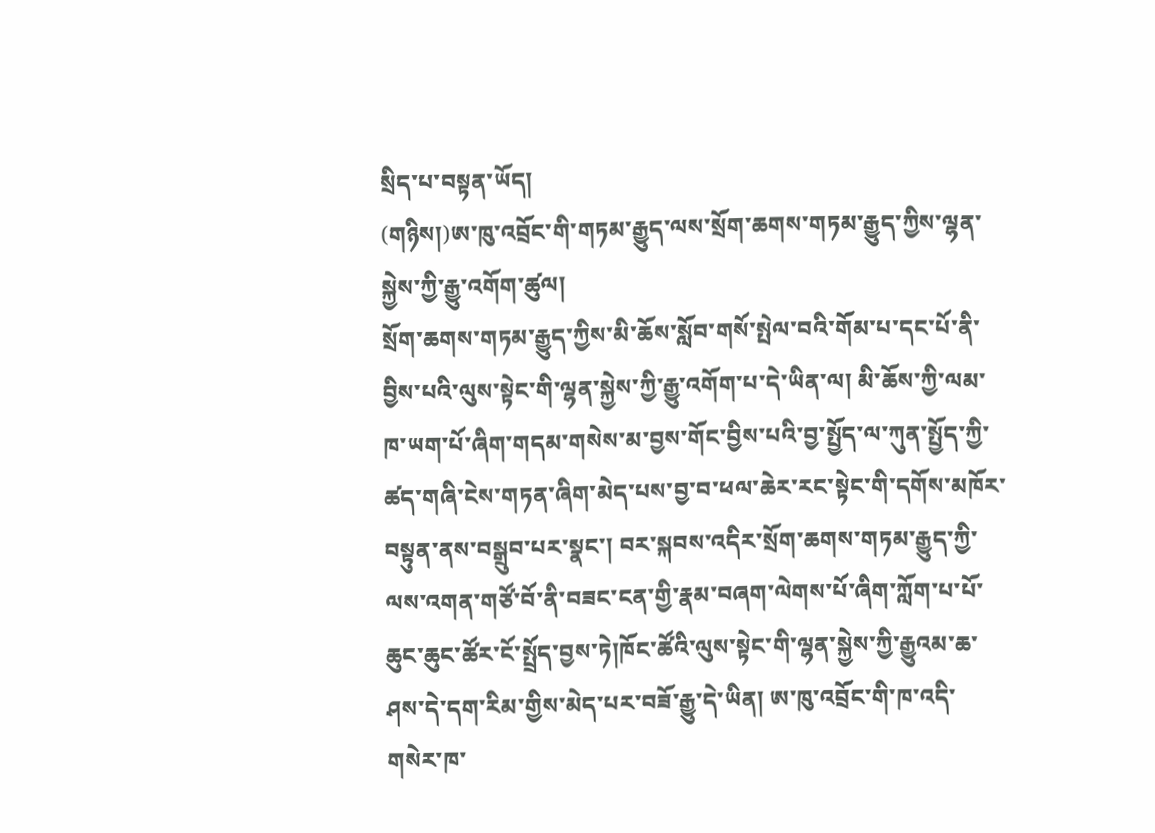སྲིད་པ་བསྟན་ཡོད།
(གཉིས།)ཨ་ཁུ་འབྲོང་གི་གཏམ་རྒྱུད་ལས་སྲོག་ཆགས་གཏམ་རྒྱུད་ཀྱིས་ལྷན་སྐྱེས་ཀྱི་རྒྱུ་འགོག་ཚུལ།
སྲོག་ཆགས་གཏམ་རྒྱུད་ཀྱིས་མི་ཆོས་སློབ་གསོ་སྤེལ་བའི་གོམ་པ་དང་པོ་ནི་བྱིས་པའི་ལུས་སྟེང་གི་ལྷན་སྐྱེས་ཀྱི་རྒྱུ་འགོག་པ་དེ་ཡིན་ལ། མི་ཆོས་ཀྱི་ལམ་ཁ་ཡག་པོ་ཞིག་གདམ་གསེས་མ་བྱས་གོང་བྱིས་པའི་བྱ་སྤྱོད་ལ་ཀུན་སྤྱོད་ཀྱི་ཚད་གཞི་ངེས་གཏན་ཞིག་མེད་པས་བྱ་བ་ཕལ་ཆེར་རང་སྟེང་གི་དགོས་མཁོར་བསྟུན་ནས་བསྒྲུབ་པར་སྣང་། བར་སྐབས་འདིར་སྲོག་ཆགས་གཏམ་རྒྱུད་ཀྱི་ལས་འགན་གཙོ་བོ་ནི་བཟང་ངན་གྱི་རྣམ་བཞག་ལེགས་པོ་ཞིག་ཀློག་པ་པོ་ཆུང་ཆུང་ཚོར་ངོ་སྤྲོད་བྱས་ཏེ།ཁོང་ཚོའི་ལུས་སྟེང་གི་ལྷན་སྐྱེས་ཀྱི་རྒྱུའམ་ཆ་ཤས་དེ་དག་རིམ་གྱིས་མེད་པར་བཟོ་རྒྱུ་དེ་ཡིན། ཨ་ཁུ་འབྲོང་གི་ཁ་འདི་གསེར་ཁ་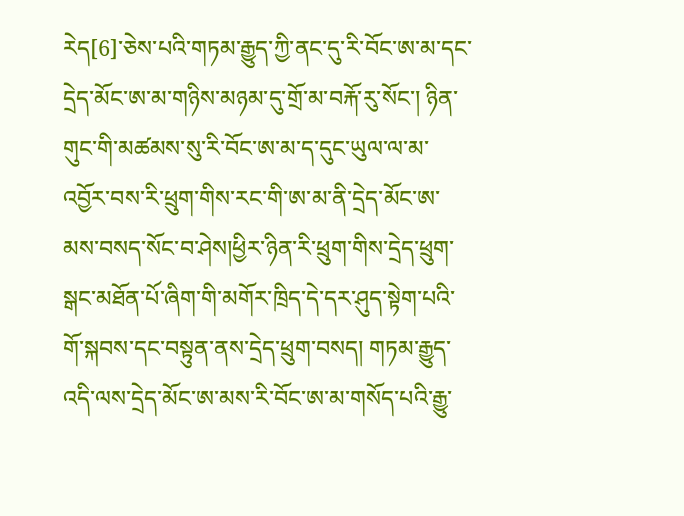རེད[6]་ཅེས་པའི་གཏམ་རྒྱུད་ཀྱི་ནང་དུ་རི་བོང་ཨ་མ་དང་དྲེད་མོང་ཨ་མ་གཉིས་མཉམ་དུ་གྲོ་མ་བརྐོ་རུ་སོང་། ཉིན་གུང་གི་མཚམས་སུ་རི་བོང་ཨ་མ་ད་དུང་ཡུལ་ལ་མ་འབྱོར་བས་རི་ཕྲུག་གིས་རང་གི་ཨ་མ་ནི་དྲེད་མོང་ཨ་མས་བསད་སོང་བ་ཤེས།ཕྱིར་ཉིན་རི་ཕྲུག་གིས་དྲེད་ཕྲུག་སྒང་མཐོན་པོ་ཞིག་གི་མགོར་ཁྲིད་དེ་དར་ཤུད་སྟེག་པའི་གོ་སྐབས་དང་བསྟུན་ནས་དྲེད་ཕྲུག་བསད། གཏམ་རྒྱུད་འདི་ལས་དྲེད་མོང་ཨ་མས་རི་བོང་ཨ་མ་གསོད་པའི་རྒྱུ་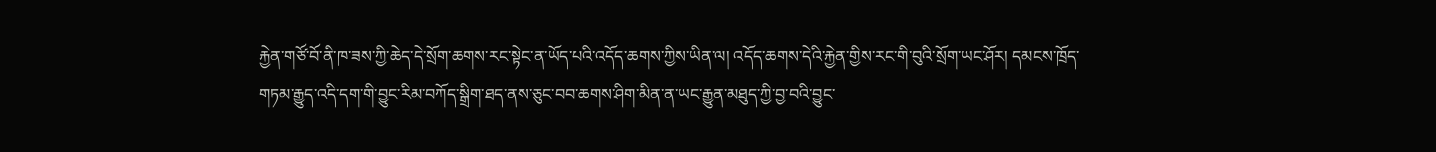རྐྱེན་གཙོ་བོ་ནི་ཁ་ཟས་ཀྱི་ཆེད་དེ་སྲོག་ཆགས་རང་སྟེང་ན་ཡོད་པའི་འདོད་ཆགས་ཀྱིས་ཡིན་ལ། འདོད་ཆགས་དེའི་རྐྱེན་གྱིས་རང་གི་བུའི་སྲོག་ཡང་ཤོར། དམངས་ཁྲོད་གཏམ་རྒྱུད་འདི་དག་གི་བྱུང་རིམ་བཀོད་སྒྲིག་ཐད་ནས་ཅུང་བབ་ཆགས་ཤིག་མིན་ན་ཡང་རྒྱུན་མཐུད་ཀྱི་བྱ་བའི་བྱུང་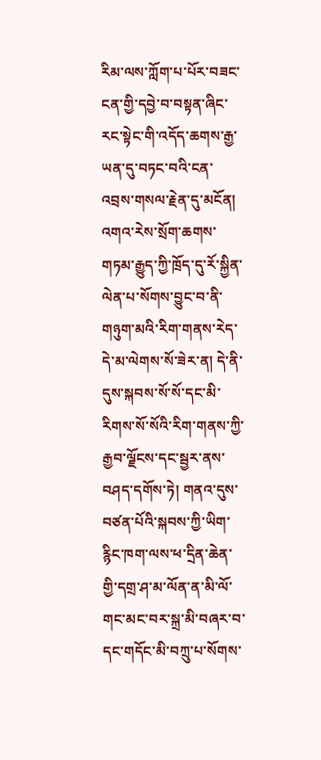རིམ་ལས་ཀློག་པ་པོར་བཟང་ངན་གྱི་དབྱེ་བ་བསྟན་ཞིང་རང་སྟེང་གི་འདོད་ཆགས་རྒྱ་ཡན་དུ་བཏང་བའི་ངན་འབྲས་གསལ་རྗེན་དུ་མངོན། འགའ་རེས་སྲོག་ཆགས་གཏམ་རྒྱུད་ཀྱི་ཁྲོད་དུ་རོ་སྐྱིན་ལེན་པ་སོགས་བྱུང་བ་ནི་གཉུག་མའི་རིག་གནས་རེད་དེ་མ་ལེགས་སོ་ཟེར་ན། དེ་ནི་དུས་སྐབས་སོ་སོ་དང་མི་རིགས་སོ་སོའི་རིག་གནས་ཀྱི་རྒྱབ་ལྗོངས་དང་སྦྱར་ནས་བཤད་དགོས་ཏེ། གནའ་དུས་བཙན་པོའི་སྐབས་ཀྱི་ཡིག་རྙིང་ཁག་ལས་ཕ་དྲིན་ཆེན་གྱི་དགྲ་ཤ་མ་ལོན་ན་མི་ལོ་གང་མང་བར་སྐྲ་མི་བཞར་བ་དང་གདོང་མི་བཀྲུ་པ་སོགས་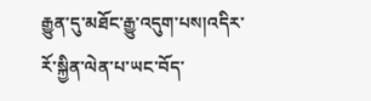རྒྱུན་དུ་མཐོང་རྒྱུ་འདུག་པས།འདིར་རོ་སྐྱིན་ལེན་པ་ཡང་བོད་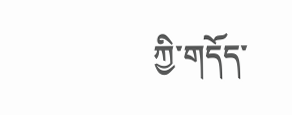ཀྱི་གདོད་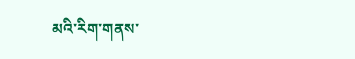མའི་རིག་གནས་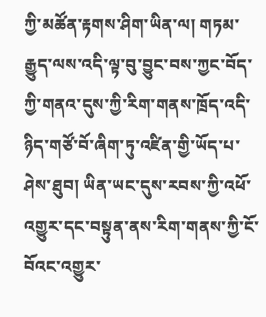ཀྱི་མཚོན་རྟགས་ཤིག་ཡིན་ལ། གཏམ་རྒྱུད་ལས་འདི་ལྟ་བུ་བྱུང་བས་ཀྱང་བོད་ཀྱི་གནའ་དུས་ཀྱི་རིག་གནས་ཁྲོད་འདི་ཉིད་གཙོ་བོ་ཞིག་ཏུ་འཛིན་གྱི་ཡོད་པ་ཤེས་ཐུབ། ཡིན་ཡང་དུས་རབས་ཀྱི་འཕོ་འགྱུར་དང་བསྟུན་ནས་རིག་གནས་ཀྱི་ངོ་བོའང་འགྱུར་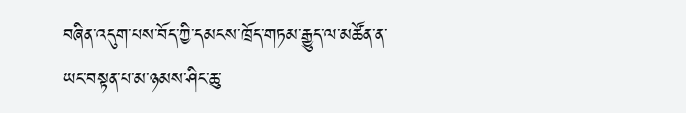བཞིན་འདུག་པས་བོད་ཀྱི་དམངས་ཁྲོད་གཏམ་རྒྱུད་ལ་མཚོན་ན་ཡང་བསྟན་པ་མ་ཉམས་ཤིང་ཆུ་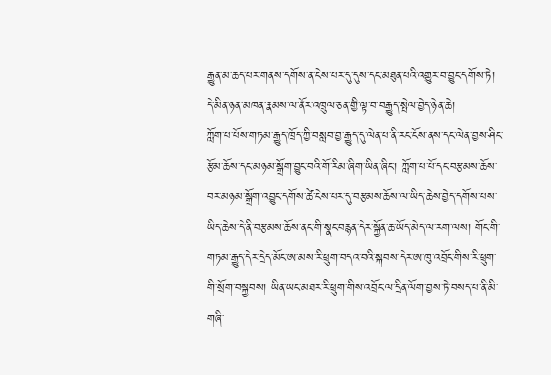རྒྱུན་མ་ཆད་པར་གནས་དགོས་ན་ངེས་པར་དུ་དུས་དང་མཐུན་པའི་འགྱུར་བ་བྱུང་དགོས་ཏེ། དེ་མིན་ཉན་མཁན་རྣམས་ལ་ནོར་འཁྲུལ་ཅན་གྱི་ལྟ་བ་བརྒྱུད་སྤེལ་བྱེད་ཉེན་ཆེ།
ཀློག་པ་པོས་གཏམ་རྒྱུད་ཁྲོད་ཀྱི་བསླབ་བྱ་རྒྱུད་དུ་ལེན་པ་ནི་རང་ངོས་ནས་དང་ལེན་བྱས་ཤིང་རྩོམ་ཆོས་དང་མཉམ་སྒྲོག་བྱུང་བའི་གོ་རིམ་ཞིག་ཡིན་ཞིང་། ཀློག་པ་པོ་དང་བརྩམས་ཆོས་བར་མཉམ་སྒྲོག་འབྱུང་དགོས་ཚེ་ངེས་པར་དུ་བརྩམས་ཆོས་ལ་ཡིད་ཆེས་བྱེད་དགོས་པས་ཡིད་ཆེས་དེ་ནི་བརྩམས་ཆོས་ནང་གི་སྣང་བརྙན་དེར་སྐྱོན་ཆ་ཡོད་མེད་ལ་རག་ལས། གོང་གི་གཏམ་རྒྱུད་དེར་དྲེད་མོང་ཨ་མས་རི་ཕྲུག་བདའ་བའི་སྐབས་དེར་ཨ་ཁུ་འབྲོང་གིས་རི་ཕྲུག་གི་སྲོག་བསྐྱབས། ཡིན་ཡང་མཐར་རི་ཕྲུག་གིས་འབྲོང་ལ་དྲིན་ལོག་བྱས་ཏེ་བསད་པ་ནི་མི་གཞི་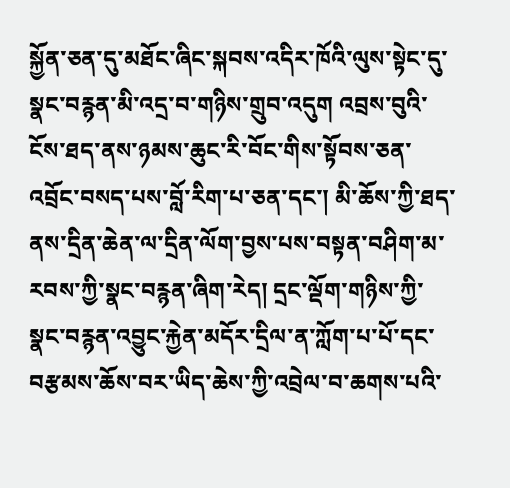སྐྱོན་ཅན་དུ་མཐོང་ཞིང་སྐབས་འདིར་ཁོའི་ལུས་སྟེང་དུ་སྣང་བརྙན་མི་འདྲ་བ་གཉིས་གྲུབ་འདུག འབྲས་བུའི་ངོས་ཐད་ནས་ཉམས་ཆུང་རི་བོང་གིས་སྟོབས་ཅན་འབྲོང་བསད་པས་བློ་རིག་པ་ཅན་དང་། མི་ཆོས་ཀྱི་ཐད་ནས་དྲིན་ཆེན་ལ་དྲིན་ལོག་བྱས་པས་བསྟན་བཤིག་མ་རབས་ཀྱི་སྣང་བརྙན་ཞིག་རེད། དྲང་ལྡོག་གཉིས་ཀྱི་སྣང་བརྙན་འབྱུང་རྐྱེན་མདོར་དྲིལ་ན་ཀློག་པ་པོ་དང་བརྩམས་ཆོས་བར་ཡིད་ཆེས་ཀྱི་འབྲེལ་བ་ཆགས་པའི་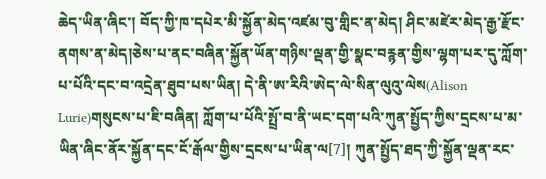ཆེད་ཡིན་ཞིང་། བོད་ཀྱི་ཁ་དཔེར་མི་སྐྱོན་མེད་འཛམ་བུ་གླིང་ན་མེད། ཤིང་མཛེར་མེད་རྒྱ་རྫོང་ནགས་ན་མེད།ཅེས་པ་ནང་བཞིན་སྐྱོན་ཡོན་གཉིས་ལྡན་གྱི་སྣང་བརྙན་གྱིས་ལྷག་པར་དུ་ཀློག་པ་པོའི་དང་བ་འདྲེན་ཐུབ་པས་ཡིན། དེ་ནི་ཨ་རིའི་ཨེད་ལེ་སིན་ལུའུ་ལེས(Alison Lurie)གསུངས་པ་ཇི་བཞིན། ཀློག་པ་པོའི་སྤྲོ་བ་ནི་ཡང་དག་པའི་ཀུན་སྤྱོད་ཀྱིས་དྲངས་པ་མ་ཡིན་ཞིང་ནོར་སྐྱོན་དང་ངོ་རྒོལ་གྱིས་དྲངས་པ་ཡིན་ལ[7]། ཀུན་སྤྱོད་ཐད་ཀྱི་སྐྱོན་ལྡན་རང་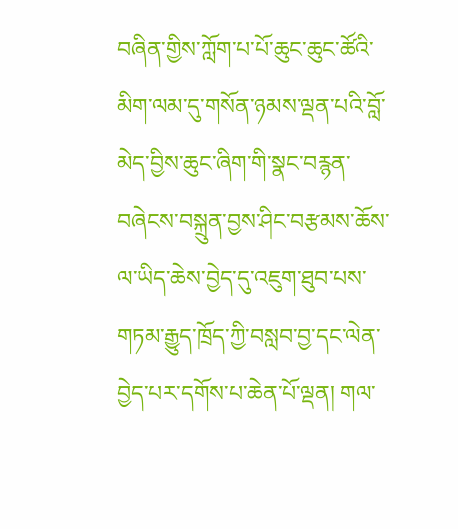བཞིན་གྱིས་ཀློག་པ་པོ་ཆུང་ཆུང་ཚོའི་མིག་ལམ་དུ་གསོན་ཉམས་ལྡན་པའི་བློ་མེད་བྱིས་ཆུང་ཞིག་གི་སྣང་བརྙན་བཞེངས་བསྐྲུན་བྱས་ཤིང་བརྩམས་ཆོས་ལ་ཡིད་ཆེས་བྱེད་དུ་འཇུག་ཐུབ་པས་གཏམ་རྒྱུད་ཁྲོད་ཀྱི་བསླབ་བྱ་དང་ལེན་བྱེད་པར་དགོས་པ་ཆེན་པོ་ལྡན། གལ་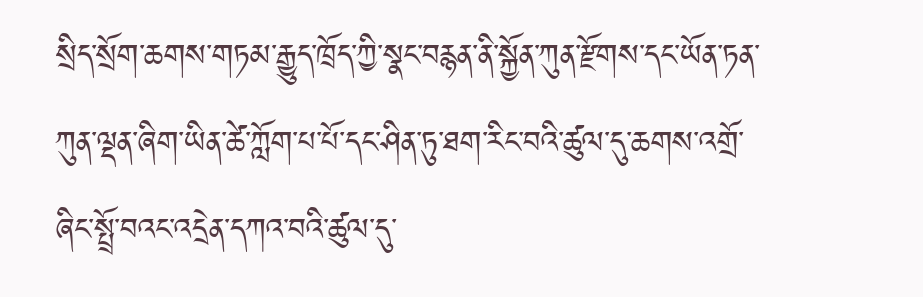སྲིད་སྲོག་ཆགས་གཏམ་རྒྱུད་ཁྲོད་ཀྱི་སྣང་བརྙན་ནི་སྐྱོན་ཀུན་རྫོགས་དང་ཡོན་ཏན་ཀུན་ལྡན་ཞིག་ཡིན་ཚེ་ཀློག་པ་པོ་དང་ཤིན་ཏུ་ཐག་རིང་བའི་ཚུལ་དུ་ཆགས་འགྲོ་ཞིང་སྤྲོ་བའང་འདྲེན་དཀའ་བའི་ཚུལ་དུ་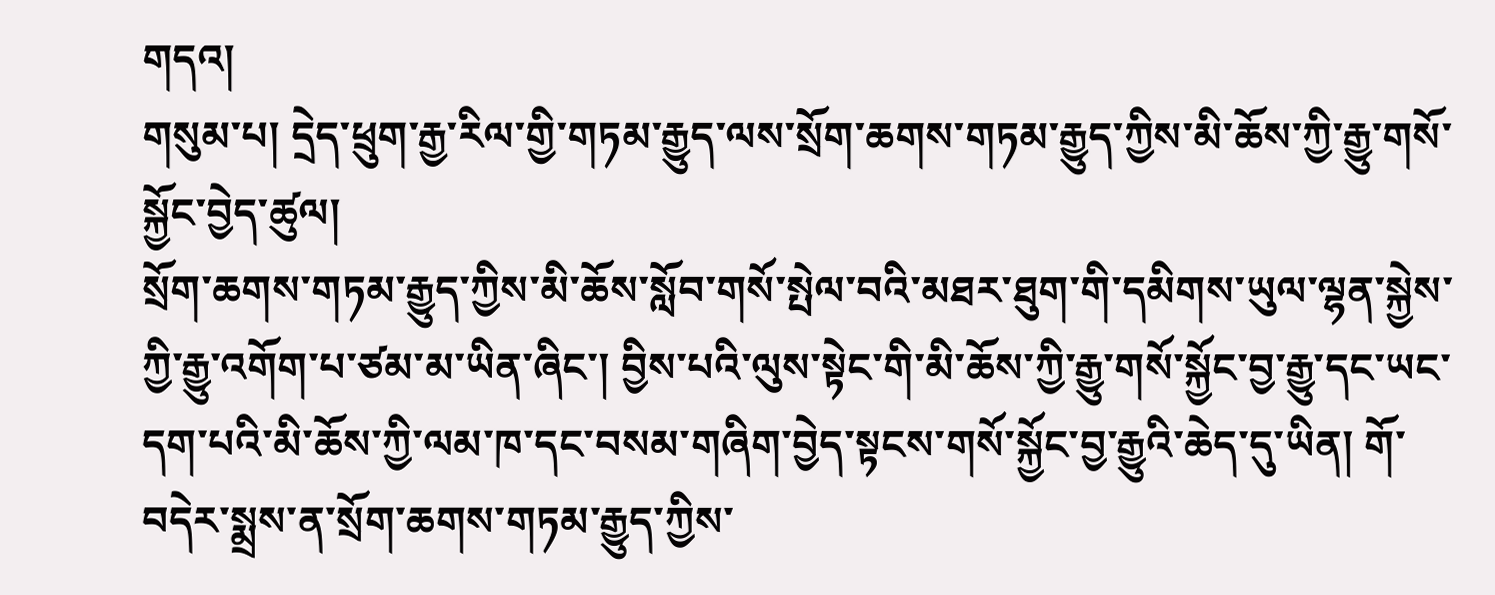གདའ།
གསུམ་པ། དྲེད་ཕྲུག་རྒྱ་རིལ་གྱི་གཏམ་རྒྱུད་ལས་སྲོག་ཆགས་གཏམ་རྒྱུད་ཀྱིས་མི་ཆོས་ཀྱི་རྒྱུ་གསོ་སྐྱོང་བྱེད་ཚུལ།
སྲོག་ཆགས་གཏམ་རྒྱུད་ཀྱིས་མི་ཆོས་སློབ་གསོ་སྤེལ་བའི་མཐར་ཐུག་གི་དམིགས་ཡུལ་ལྷན་སྐྱེས་ཀྱི་རྒྱུ་འགོག་པ་ཙམ་མ་ཡིན་ཞིང་། བྱིས་པའི་ལུས་སྟེང་གི་མི་ཆོས་ཀྱི་རྒྱུ་གསོ་སྐྱོང་བྱ་རྒྱུ་དང་ཡང་དག་པའི་མི་ཆོས་ཀྱི་ལམ་ཁ་དང་བསམ་གཞིག་བྱེད་སྟངས་གསོ་སྐྱོང་བྱ་རྒྱུའི་ཆེད་དུ་ཡིན། གོ་བདེར་སྨྲས་ན་སྲོག་ཆགས་གཏམ་རྒྱུད་ཀྱིས་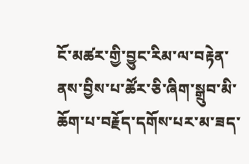ངོ་མཚར་གྱི་བྱུང་རིམ་ལ་བརྟེན་ནས་བྱིས་པ་ཚོར་ཅི་ཞིག་སྒྲུབ་མི་ཆོག་པ་བརྗོད་དགོས་པར་མ་ཟད་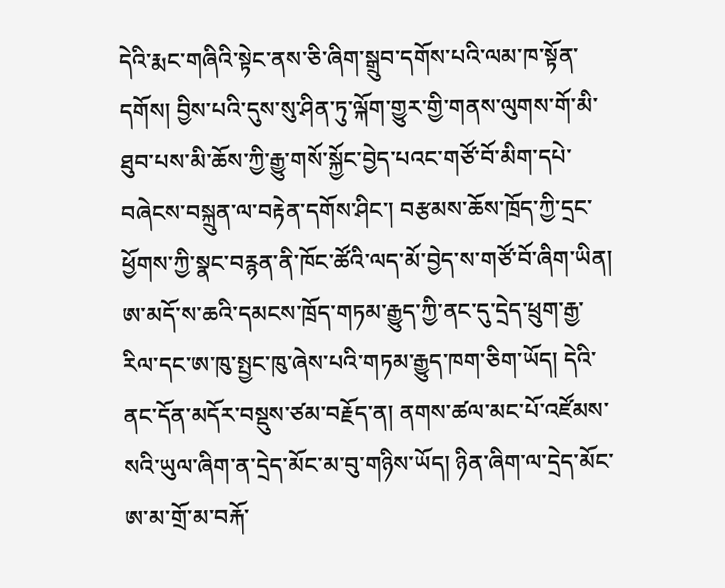དེའི་རྨང་གཞིའི་སྟེང་ནས་ཅི་ཞིག་སྒྲུབ་དགོས་པའི་ལམ་ཁ་སྟོན་དགོས། བྱིས་པའི་དུས་སུ་ཤིན་ཏུ་ལྐོག་གྱུར་གྱི་གནས་ལུགས་གོ་མི་ཐུབ་པས་མི་ཆོས་ཀྱི་རྒྱུ་གསོ་སྐྱོང་བྱེད་པའང་གཙོ་བོ་མིག་དཔེ་བཞེངས་བསྐྲུན་ལ་བརྟེན་དགོས་ཤིང་། བརྩམས་ཆོས་ཁྲོད་ཀྱི་དྲང་ཕྱོགས་ཀྱི་སྣང་བརྙན་ནི་ཁོང་ཚོའི་ལད་མོ་བྱེད་ས་གཙོ་བོ་ཞིག་ཡིན།
ཨ་མདོ་ས་ཆའི་དམངས་ཁྲོད་གཏམ་རྒྱུད་ཀྱི་ནང་དུ་དྲེད་ཕྲུག་རྒྱ་རིལ་དང་ཨ་ཁུ་སྤྱང་ཁུ་ཞེས་པའི་གཏམ་རྒྱུད་ཁག་ཅིག་ཡོད། དེའི་ནང་དོན་མདོར་བསྡུས་ཙམ་བརྗོད་ན། ནགས་ཚལ་མང་པོ་འཛོམས་སའི་ཡུལ་ཞིག་ན་དྲེད་མོང་མ་བུ་གཉིས་ཡོད། ཉིན་ཞིག་ལ་དྲེད་མོང་ཨ་མ་གྲོ་མ་བརྐོ་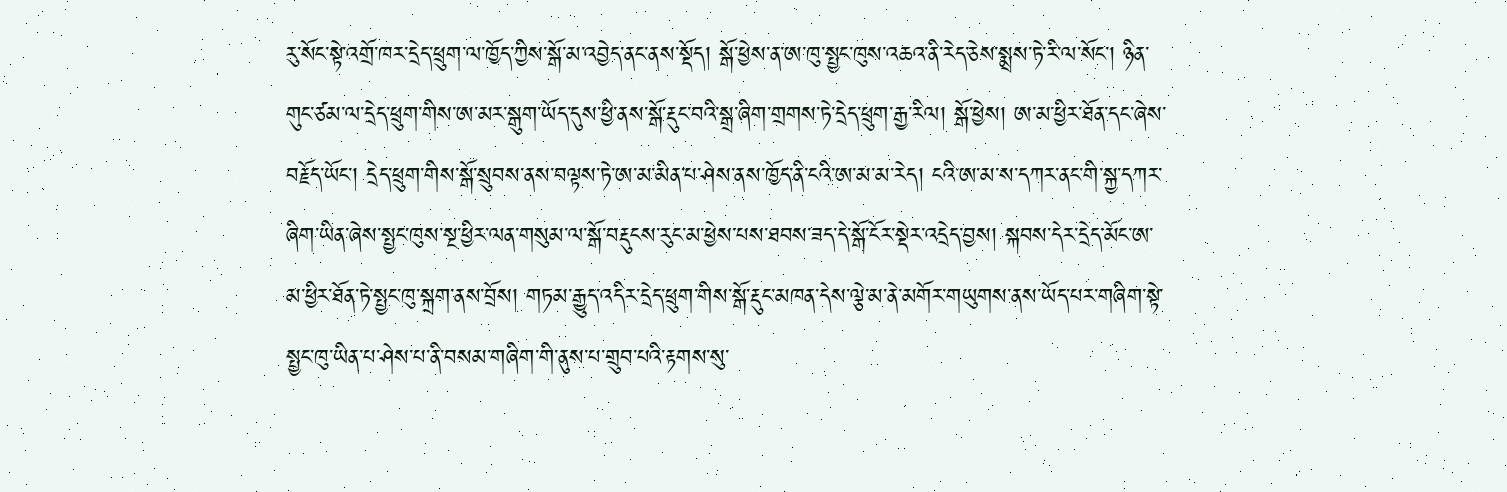རུ་སོང་སྟེ་འགྲོ་ཁར་དྲེད་ཕྲུག་ལ་ཁྱོད་ཀྱིས་སྒོ་མ་འབྱེད་ནང་ནས་སྡོད། སྒོ་ཕྱེས་ན་ཨ་ཁུ་སྤྱང་ཁུས་འཆའ་ནི་རེད་ཅེས་སྨྲས་ཏེ་རི་ལ་སོང་། ཉིན་གུང་ཙམ་ལ་དྲེད་ཕྲུག་གིས་ཨ་མར་སྒུག་ཡོད་དུས་ཕྱི་ནས་སྒོ་རྡུང་བའི་སྒྲ་ཞིག་གྲགས་ཏེ་དྲེད་ཕྲུག་རྒྱ་རིལ། སྒོ་ཕྱེས། ཨ་མ་ཕྱིར་ཐོན་དང་ཞེས་བརྗོད་ཡོང་། དྲེད་ཕྲུག་གིས་སྒོ་སྲུབས་ནས་བལྟས་ཏེ་ཨ་མ་མིན་པ་ཤེས་ནས་ཁྱོད་ནི་ངའི་ཨ་མ་མ་རེད། ངའི་ཨ་མ་ས་དཀར་ནང་གི་སྐྱ་དཀར་ཞིག་ཡིན་ཞེས་སྤྱང་ཁུས་སྔ་ཕྱིར་ལན་གསུམ་ལ་སྒོ་བརྡུངས་རུང་མ་ཕྱེས་པས་ཐབས་ཟད་དེ་སྒོ་ངོར་སྡེར་འདྲེད་བྱས། སྐབས་དེར་དྲེད་མོང་ཨ་མ་ཕྱིར་ཐོན་ཏེ་སྤྱང་ཁུ་སྐྲག་ནས་བྲོས། གཏམ་རྒྱུད་འདིར་དྲེད་ཕྲུག་གིས་སྒོ་རྡུང་མཁན་དེས་ལྕེ་མ་ནེ་མགོར་གཡུགས་ནས་ཡོད་པར་གཞིག་སྟེ་སྤྱང་ཁུ་ཡིན་པ་ཤེས་པ་ནི་བསམ་གཞིག་གི་ནུས་པ་གྲུབ་པའི་རྟགས་སུ་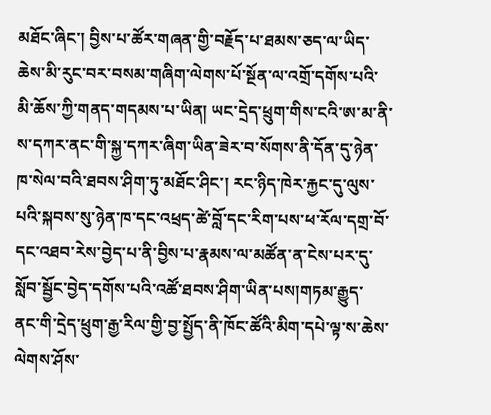མཐོང་ཞིང་། བྱིས་པ་ཚོར་གཞན་གྱི་བརྗོད་པ་ཐམས་ཅད་ལ་ཡིད་ཆེས་མི་རུང་བར་བསམ་གཞིག་ལེགས་པོ་སྔོན་ལ་འགྲོ་དགོས་པའི་མི་ཆོས་ཀྱི་གནད་གདམས་པ་ཡིན། ཡང་དྲེད་ཕྲུག་གིས་ངའི་ཨ་མ་ནི་ས་དཀར་ནང་གི་སྐྱ་དཀར་ཞིག་ཡིན་ཟེར་བ་སོགས་ནི་དོན་དུ་ཉེན་ཁ་སེལ་བའི་ཐབས་ཤིག་ཏུ་མཐོང་ཤིང་། རང་ཉིད་ཁེར་རྐྱང་དུ་ལུས་པའི་སྐབས་སུ་ཉེན་ཁ་དང་འཕྲད་ཚེ་བློ་དང་རིག་པས་ཕ་རོལ་དགྲ་བོ་དང་འཐབ་རེས་བྱེད་པ་ནི་བྱིས་པ་རྣམས་ལ་མཚོན་ན་ངེས་པར་དུ་སློབ་སྦྱོང་བྱེད་དགོས་པའི་འཚོ་ཐབས་ཤིག་ཡིན་པས།གཏམ་རྒྱུད་ནང་གི་དྲེད་ཕྲུག་རྒྱ་རིལ་གྱི་བྱ་སྤྱོད་ནི་ཁོང་ཚོའི་མིག་དཔེ་ལྟ་ས་ཆེས་ལེགས་ཤོས་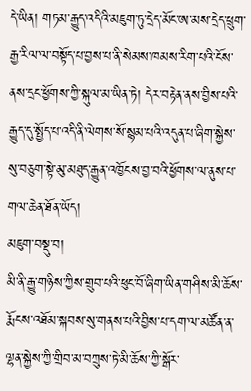དེ་ཡིན། གཏམ་རྒྱུད་འདིའི་མཇུག་ཏུ་དྲེད་མོང་ཨ་མས་དྲེད་ཕྲུག་རྒྱ་རིལ་ལ་བསྟོད་པ་བྱས་པ་ནི་སེམས་ཁམས་རིག་པའི་ངོས་ནས་དྲང་ཕྱོགས་ཀྱི་སྐུལ་མ་ཡིན་ཏེ། དེར་བརྟེན་ནས་བྱིས་པའི་རྒྱུད་དུ་སྤྱོད་པ་འདི་ནི་ལེགས་སོ་སྙམ་པའི་འདུན་པ་ཞིག་སྐྱེས་སུ་བཅུག་སྟེ་མུ་མཐུད་རྒྱུན་འཁྱོངས་བྱ་བའི་ཕྱོགས་ལ་ནུས་པ་གལ་ཆེན་ཐོན་ཡོད།
མཇུག་བསྡུ་བ།
མི་ནི་རྒྱུ་གཉིས་ཀྱིས་གྲུབ་པའི་ཕུང་བོ་ཞིག་ཡིན་གཤིས་མི་ཆོས་རྨོངས་འཐོམ་སྐབས་སུ་གནས་པའི་བྱིས་པ་དག་ལ་མཚོན་ན་ལྷན་སྐྱེས་ཀྱི་གྲིབ་མ་བཀྲུས་ཏེ་མི་ཆོས་ཀྱི་སྒོར་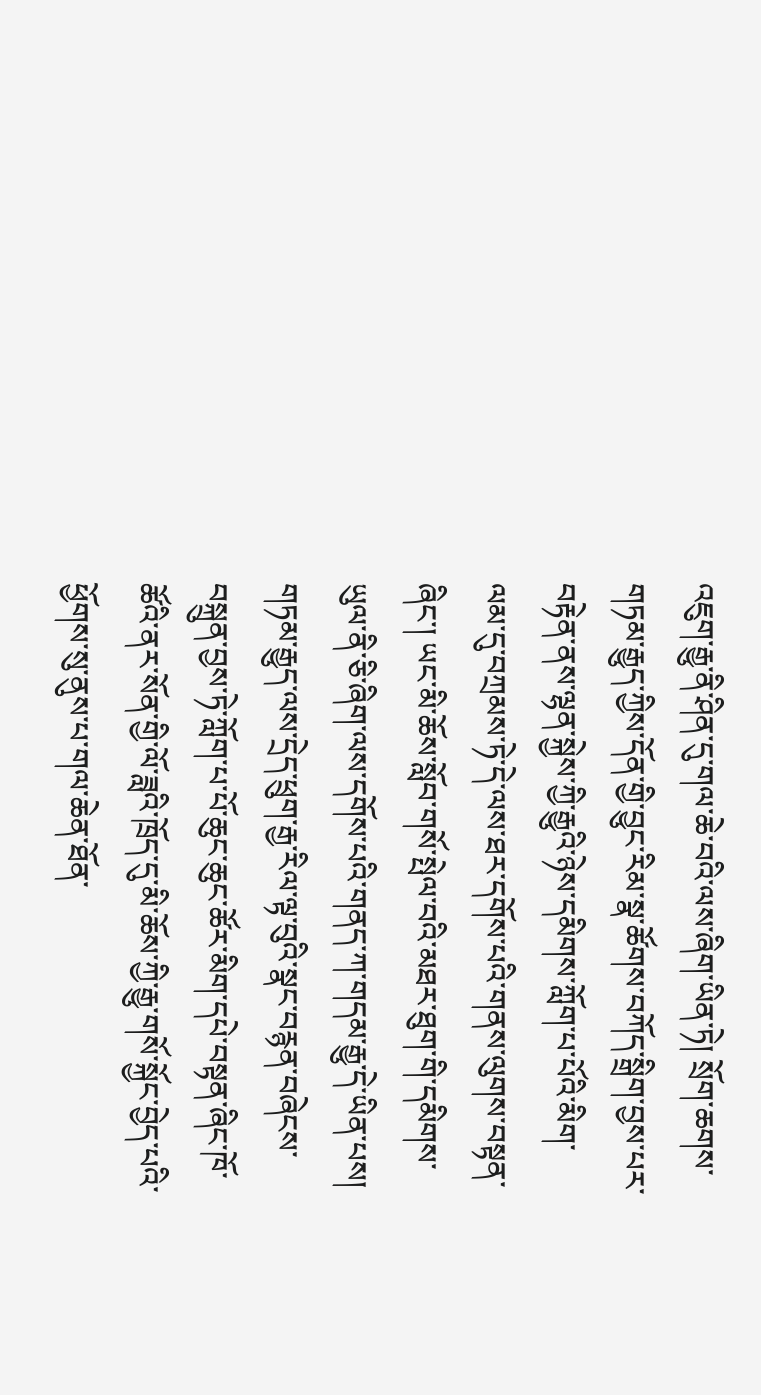འཇུག་རྒྱུ་ནི་ཤིན་དུ་གལ་ཆེ་བའི་ལས་ཞིག་ཡིན་ཏེ། སྲོག་ཆགས་གཏམ་རྒྱུད་ཀྱིས་དོན་གྱི་བྱུང་རིམ་སྣ་ཚོགས་བཀོད་སྒྲིག་བྱས་པར་བརྟེན་ནས་ལྷན་སྐྱེས་ཀྱི་རྒྱུའི་ཉེས་དམིགས་ཀློག་པ་པོའི་མིག་ལམ་དུ་བཀྲམས་ཏེ་དེ་ལས་ཐར་དགོས་པའི་གནས་ལུགས་བསྟན་ཞིང་། ཡང་མི་ཆོས་སློབ་གསོ་སྤེལ་བའི་མཐར་ཐུག་གི་དམིགས་ཡུལ་ནི་ཅི་ཞིག་ལས་དགོས་པའི་གནད་ཀ་གདམ་རྒྱུ་དེ་ཡིན་པས། གཏམ་རྒྱུད་ལས་དྲེད་ཕྲུག་རྒྱ་རིལ་ལྟ་བུའི་སྣང་བརྙན་བཞེངས་བསྐྲུན་བྱས་ཏེ་ཀློག་པ་པོ་ཆུང་ཆུང་ཚོར་མིག་དཔེ་བསྟན་ཞིང་ཁོ་ཚོའི་ནར་སོན་གྱི་ལོ་ཟླའི་ཁྲོད་དུ་མི་ཆོས་ཀྱི་རྒྱུ་གསོ་སྐྱོང་བྱེད་པའི་ཕྱོགས་སུ་ནུས་པ་གལ་ཆེན་ཐོན་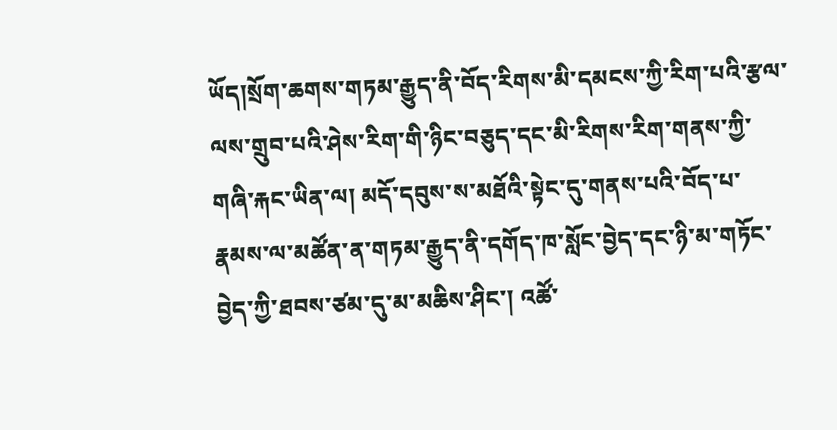ཡོད།སྲོག་ཆགས་གཏམ་རྒྱུད་ནི་བོད་རིགས་མི་དམངས་ཀྱི་རིག་པའི་རྩལ་ལས་གྲུབ་པའི་ཤེས་རིག་གི་ཉིང་བཅུད་དང་མི་རིགས་རིག་གནས་ཀྱི་གཞི་རྐང་ཡིན་ལ། མདོ་དབུས་ས་མཐོའི་སྟེང་དུ་གནས་པའི་བོད་པ་རྣམས་ལ་མཚོན་ན་གཏམ་རྒྱུད་ནི་དགོད་ཁ་སློང་བྱེད་དང་ཉི་མ་གཏོང་བྱེད་ཀྱི་ཐབས་ཙམ་དུ་མ་མཆིས་ཤིང་། འཚོ་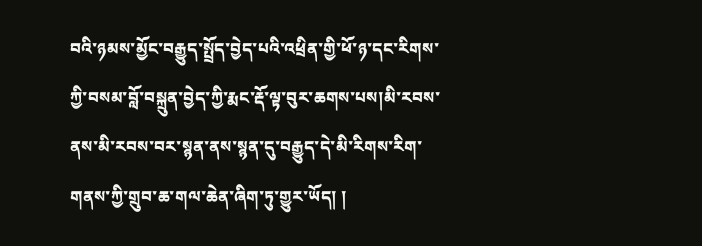བའི་ཉམས་མྱོང་བརྒྱུད་སྤྲོད་བྱེད་པའི་འཕྲིན་གྱི་ཕོ་ཉ་དང་རིགས་ཀྱི་བསམ་བློ་བསྐྲུན་བྱེད་ཀྱི་རྨང་རྡོ་ལྟ་བུར་ཆགས་པས།མི་རབས་ནས་མི་རབས་བར་སྙན་ནས་སྙན་དུ་བརྒྱུད་དེ་མི་རིགས་རིག་གནས་ཀྱི་གྲུབ་ཆ་གལ་ཆེན་ཞིག་ཏུ་གྱུར་ཡོད། །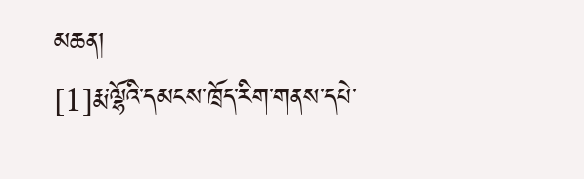མཆན།
[1]རྨ་ལྷོའི་དམངས་ཁྲོད་རིག་གནས་དཔེ་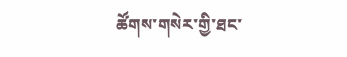ཚོགས་གསེར་གྱི་ཐང་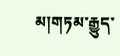མ།གཏམ་རྒྱུད་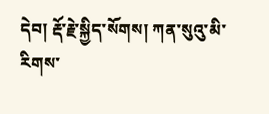དེབ། རྡོ་རྗེ་སྐྱིད་སོགས། ཀན་སུའུ་མི་རིགས་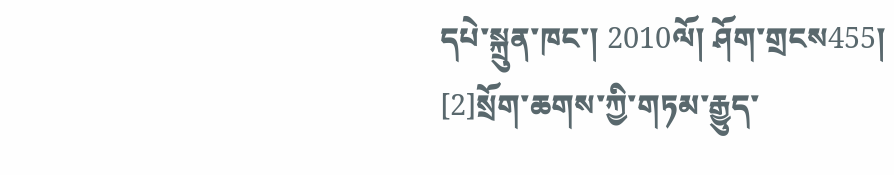དཔེ་སྐྲུན་ཁང་། 2010ལོ། ཤོག་གྲངས455།
[2]སྲོག་ཆགས་ཀྱི་གཏམ་རྒྱུད་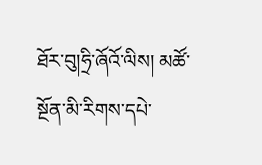ཐོར་བུ།ཧྲི་ཞོའོ་ལིས། མཚོ་སྔོན་མི་རིགས་དཔེ་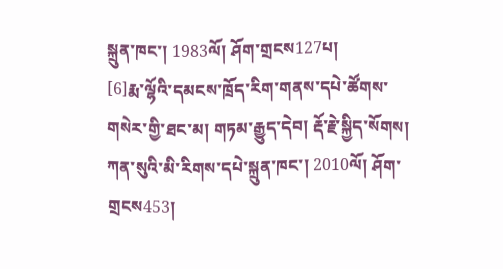སྐྲུན་ཁང་། 1983ལོ། ཤོག་གྲངས127པ།
[6]རྨ་ལྷོའི་དམངས་ཁྲོད་རིག་གནས་དཔེ་ཚོགས་གསེར་གྱི་ཐང་མ། གཏམ་རྒྱུད་དེབ། རྡོ་རྗེ་སྐྱིད་སོགས། ཀན་སུའི་མི་རིགས་དཔེ་སྐྲུན་ཁང་། 2010ལོ། ཤོག་གྲངས453།